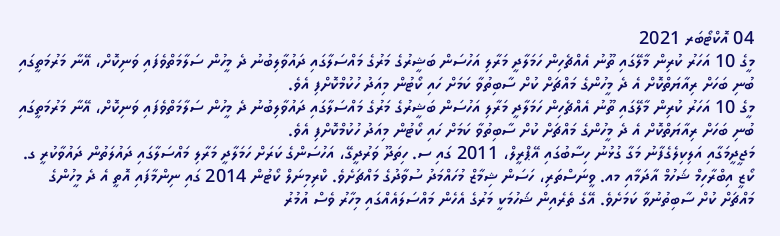04 އޮކްޓޯބަރ 2021
މީގެ 10 އަހަރު ކުރިން މާލޭގައި ތޫނު އެއްޗެހިން ހަމަލާދީ މަރާލި އަހުސަން ބަޝީރުގެ މަރުގެ މައްސަލާގައި ދައުވާލިބުނު ދެ މީހުން ސަލާމަތްވެފައި ވަނިކޮށް، އޭނާ މަރުމަތީގައި ބުނި ބަހަށް ރިއާޔަތްކޮށް އެ ދެ މީހުންގެ މައްޗަށް ކުށް ސާބިތުވާ ކަމަށް ހައި ކޯޓުން މިއަދު ހުކުމްކޮށްފި އެވެ.
މީގެ 10 އަހަރު ކުރިން މާލޭގައި ތޫނު އެއްޗެހިން ހަމަލާދީ މަރާލި އަހުސަން ބަޝީރުގެ މަރުގެ މައްސަލާގައި ދައުވާލިބުނު ދެ މީހުން ސަލާމަތްވެފައި ވަނިކޮށް، އޭނާ މަރުމަތީގައި ބުނި ބަހަށް ރިއާޔަތްކޮށް އެ ދެ މީހުންގެ މައްޗަށް ކުށް ސާބިތުވާ ކަމަށް ހައި ކޯޓުން މިއަދު ހުކުމްކޮށްފި އެވެ.
މަޖީދީމަގާއި އަލިކިލެގެފާނު މަގާ ގުޅުނު ހިސާބުގައި އޭޕްރީލް، 2011 ގައި ސ. ހިތަދޫ ވަރުދީގޭ، އަހުސަންގެ ކަރަށް ހަމަލާދީ މަރާލި މައްސަލާގައި ދައުލަތުން ދައުވާކުރީ ގ. ކޯޒީ އިބްރާހިމް ޝަހުމް އާދަމާއި މއ. ވީނަސްތަރި، ހަސަން ޝިމާޒް މުހައްމަދު ސުވާދުގެ މައްޗަށެވެ. ކްރިމިނަލް ކޯޓުން 2014 ގައި ނިންމާފައި އޮތީ އެ ދެ މީހުންގެ މައްޗަށް ކުށް ސާބިތުނުވާ ކަމަށެވެ. އޭގެ ތެރެއިން ޝަހުމަކީ މަރުގެ އެހެން މައްސަލައެއްގައި މިހާރު ވެސް އުމުރު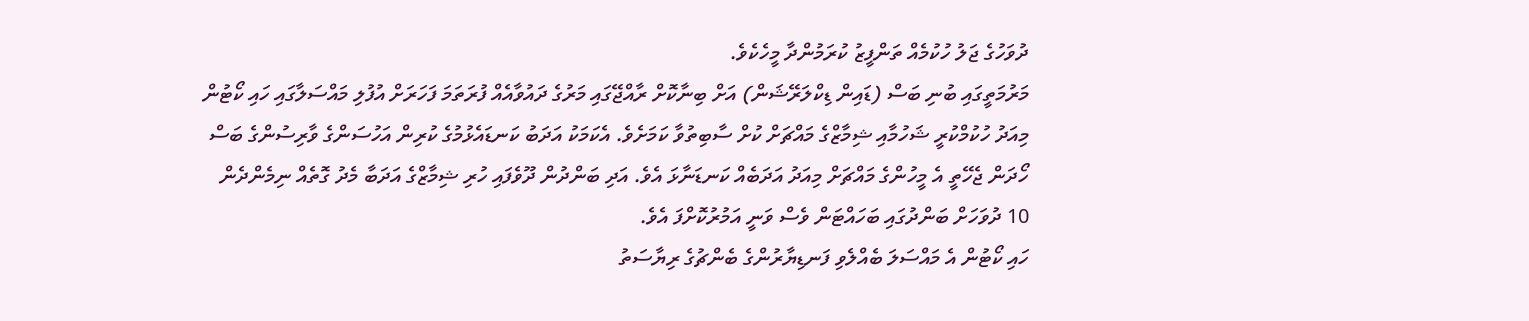ދުވަހުގެ ޖަލު ހުކުމެއް ތަންފީޒު ކުރަމުންދާ މީހެކެވެ.
މަރުމަތީގައި ބުނި ބަސް (ޑައިން ޑިކްލަރޭޝަން) އަށް ބިނާކޮށް ރާއްޖޭގައި މަރުގެ ދައުވާއެއް ފުރަތަމަ ފަހަރަށް އުފުލި މައްސަލާގައި ހައި ކޯޓުން މިއަދު ހުކުމްކުރީ ޝަހުމާއި ޝިމާޒްގެ މައްޗަށް ކުށް ސާބިތުވާ ކަމަށެވެ. އެކަމަކު އަދަބު ކަނޑައެޅުމުގެ ކުރިން އަހުސަންގެ ވާރިސުންގެ ބަސް ހޯދަން ޖެހޭތީ އެ މީހުންގެ މައްޗަށް މިއަދު އަދަބެއް ކަނޑަނާޅަ އެވެ. އަދި ބަންދުން ދޫވެފައި ހުރި ޝިމާޒްގެ އަދަބާ މެދު ގޮތެއް ނިމެންދެން 10 ދުވަހަށް ބަންދުގައި ބަހައްޓަން ވެސް ވަނީ އަމުރުކޮށްފަ އެވެ.
ހައި ކޯޓުން އެ މައްސަލަ ބެއްލެވި ފަނޑިޔާރުންގެ ބެންޗުގެ ރިޔާސަތު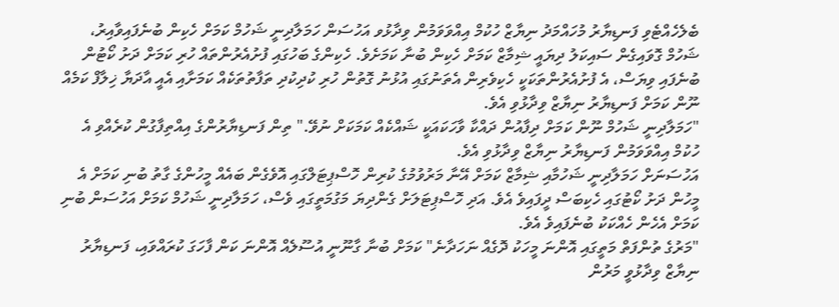ބެލެހެއްޓެވި ފަނޑިޔާރު މުހައްމަދު ނިޔާޒް ހުކުމް އިއްވަވަމުން ވިދާޅުވ އަހުސަން ހަމަލާދިނީ ޝަހުމް ކަމަށް ހެކިން ބުނެފައިވާއިރު، ޝަހުމް ގޮވައިގެން ސައިކަލު ދިޔައީ ޝިމާޒް ކަމަށް ހެކިން ބުނާ ކަމަށެވެ. ހެކިންގެ ބަހުގައި ފުށުއެރުންތައް ހުރި ކަމަށް ދަށު ކޯޓުން ބުނެފައި ވިޔަސް، އެ ފުށުއެރުންތަކަކީ ހެކިވެރިން އެތަނުގައި އުޅުނު ގޮތުން ހުރި ކުދިކުދި ތަފާތުތަކެއް ކަމަށާއި އެއީ އާދަޔާ ޚިލާފް ކަމެއް ނޫން ކަމަށް ފަނޑިޔާރު ނިޔާޒް ވިދާޅުވި އެވެ.
"ހަމަލާދިނީ ޝަހުމް ނޫން ކަމަށް ދިފާއުން ދައްކާ ވާހަކައަކީ ޝައްކެއް ކަމަކަށް ނުވޭ." ތިން ފަނޑިޔާރުންގެ އިއްތިފާގުން ކުރެއްވި އެ ހުކުމް އިއްވަވަމުން ފަނޑިޔާރު ނިޔާޒް ވިދާޅުވި އެވެ.
އަހުސަނަށް ހަމަލާދިނީ ޝަހުމާއި ޝިމާޒް ކަމަށް އޭނާ މަރުވުމުގެ ކުރިން ހޮސްޕިޓަލްގައި އޮވެގެން ބައެއް މީހުންގެ ގާތު ބުނި ކަމަށް އެ މީހުން ދަށު ކޯޓުގައި ހެކިބަސް ދީފައިވެ އެވެ. އަދި ހޮސްޕިޓަލަށް ގެންދިޔަ މަގުމަތީގައި ވެސް، ހަމަލާދިނީ ޝަހުމް ކަމަށް އަހުސަން ބުނި ކަމަށް އެހެން ހެއްކަކު ބުނެފައިވެ އެވެ.
"މަރުގެ ތުންފަތް މަތީގައި އޮންނަ މީހަކު ދޮގެއް ނަހަދާނެ" ކަމަށް ބުނާ ގާނޫނީ އުސޫލެއް އޮންނަ ކަން ފާހަގަ ކުރައްވައި، ފަނޑިޔާރު ނިޔާޒް ވިދާޅުވީ މަރުން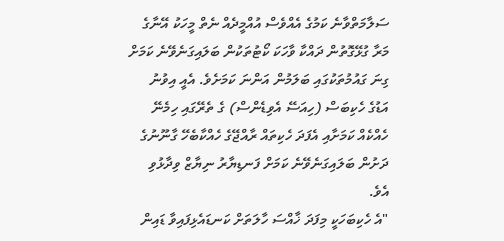ސަލާމަތްވާނެ ކަމުގެ އެއްވެސް އުއްމީދެއް ނެތް މީހަކު އޭނާގެ މަރާ ގުޅޭގޮތުން ދައްކާ ވާހަކަ ކޯޓުތަކުން ބަލައިގަނެވޭނެ ކަމަށް ގިނަ ގައުމުތަކުގައި ބަލަމުން އަންނަ ކަމަށެވެ. އެއީ އިވުނު އަޑުގެ ހެކިބަސް (ހިއަސޭ އެވިޑެންސް) ގެ ތެރޭގައި ހިމެނޭ ހެއްކެއް ކަމަށާއި އެފަދަ ހެކިތައް ރާއްޖޭގެ ހެއްކާބެހޭ ގާނޫނުގެ ދަށުން ބަލައިގަނެވޭނެ ކަމަށް ފަނޑިޔާރު ނިޔާޒް ވިދާޅުވި އެވެ.
"އެ ހެކިބަހަކީ މިފަދަ ޚާއްސަ ހާލަތަށް ކަނޑައެޅިފައިވާ ޑައިން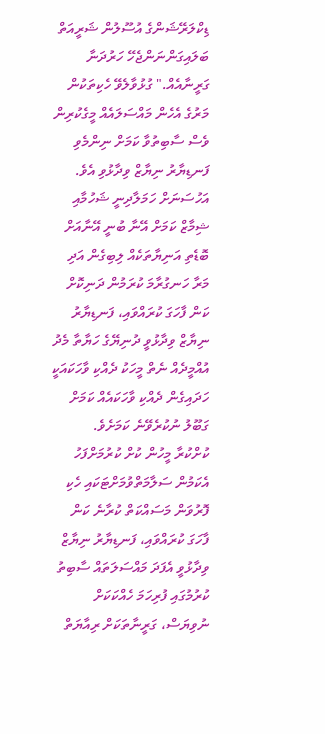ޑިކްލަރޭޝަންގެ އުސޫލުން ޝަރީއަތް ބަލައިގަންނަންޖެހޭ ހަރުދަނާ ގަރީނާއެއް." ގުޅުވާލެވޭ ހެކިތަކުން މަރުގެ އެހެން މައްސަލައެއް މީގެކުރިން ވެސް ސާބިތުވާ ކަމަށް ނިންމެވި ފަނޑިޔާރު ނިޔާޒް ވިދާޅުވި އެވެ.
އަހުސަނަށް ހަމަލާދިނީ ޝަހުމާއި ޝިމާޒް ކަމަށް އޭނާ ބުނީ އޭނާއަށް ބޮޑެތި އަނިޔާތަކެއް ލިބިގެން އަދި މަރާ ހަނގުރާމަ ކުރަމުން ދަނިކޮށް ކަން ފާހަގަ ކުރައްވައި، ފަނޑިޔާރު ނިޔާޒް ވިދާޅުވީ ދުނިޔޭގެ ހަޔާތާ މެދު އުއްމީދެއް ނެތް މީހަކު ދެއްކި ވާހަކައަކީ ހަދައިގެން ދެއްކި ވާހަކައެއް ކަމަށް ގަބޫލު ނުކުރެވޭނެ ކަމަށެވެ.
ކުށްކުރާ މީހުން ކުށް ކުރުމަށްފަހު އެކަމުން ސަލާމަތްވުމަށްޓަކައި ހެކި ފޮރުވަން މަސައްކަތް ކުރާނެ ކަން ފާހަގަ ކުރައްވައި، ފަނޑިޔާރު ނިޔާޒް ވިދާޅުވީ އެފަދަ މައްސަލަތައް ސާބިތު ކުރުމުގައި ފުރިހަމަ ހެއްކަކަށް ނުވިޔަސް، ގަރީނާތަކަށް ރިއާޔަތް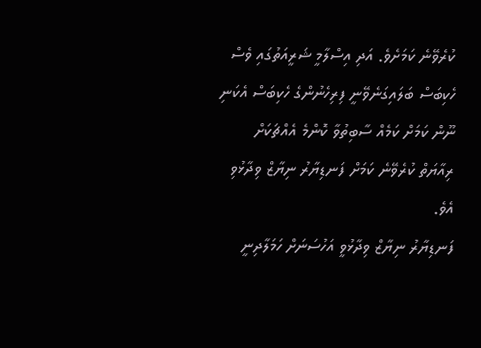ކުރެވޭނެ ކަމަށެވެ. އަދި އިސްލާމީ ޝަރީއަތުގައި ވެސް ހެކިބަސް ބަލައިގަނެވޭނީ ފިރިހެނުންގެ ހެކިބަސް އެކަނި ނޫން ކަމަށް ކަމެއް ސާބިތުވާ ކޮންމެ އެއްޗަކަށް ރިއާޔަތް ކުރެވޭނެ ކަމަށް ފަނޑިޔާރު ނިޔާޒް ވިދާޅުވި އެވެ.
ފަނޑިޔާރު ނިޔާޒް ވިދާޅުވީ އަހުސަނަށް ހަމަލާދިނީ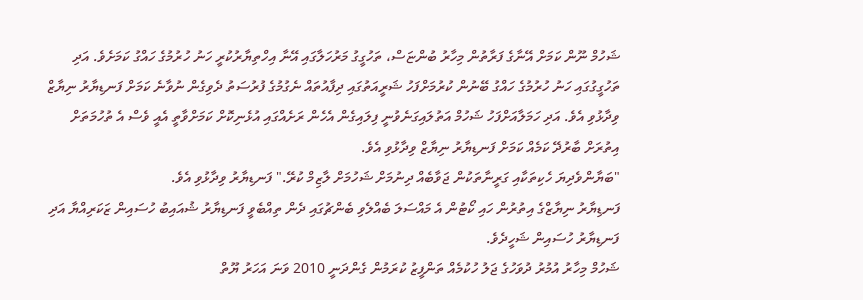ޝަހުމް ނޫން ކަމަށް އޭނާގެ ފަރާތުން މިހާރު ބުންޏަސް، ތަހުގީގު މަރުހަލާގައި އޭނާ އިހްތިޔާރުކުރީ ހަނު ހުރުމުގެ ހައްގު ކަމަށެވެ. އަދި ތަހުގީގުގައި ހަނު ހުރުމުގެ ހައްގު ބޭނުން ކުރުމަށްފަހު ޝަރީއަތުގައި ދިފާއުތައް ނެގުމުގެ ފުރުސަތު ދެވިގެން ނުވާނެ ކަމަށް ފަނޑިޔާރު ނިޔާޒް ވިދާޅުވި އެވެ. އަދި ހަމަލާއަށްފަހު ޝަހުމް އަތުލައިގަނެވުނީ ފިލައިގެން އެހެން ރަށެއްގައި އުޅެނިކޮށް ކަމަށްވާތީ އެއީ ވެސް އެ ތުހުމަތަށް އިތުރަށް ބާރުދޭ ކަމެއް ކަމަށް ފަނޑިޔާރު ނިޔާޒް ވިދާޅުވި އެވެ.
"ބަޔާންވެދިޔަ ހެކިތަކާއި ގަރީނާތަކުން ޖަވާބެއް ދިނުމަށް ޝަހުމަށް ލާޒިމް ކުރޭ." ފަނޑިޔާރު ވިދާޅުވި އެވެ.
ފަނޑިޔާރު ނިޔާޒްގެ އިތުރުން ހައި ކޯޓުން އެ މައްސަލަ ބެއްލެވި ބެންޗުގައި ދެން ތިއްބެވީ ފަނޑިޔާރު ޝުއައިބު ހުސައިން ޒަކަރިއްޔާ އަދި ފަނޑިޔާރު ހުސައިން ޝަހީދެވެ.
ޝަހުމް މިހާރު އުމުރު ދުވަހުގެ ޖަލު ހުކުމެއް ތަންފީޒު ކުރަމުން ގެންދަނީ 2010 ވަނަ އަހަރު ޔޫތް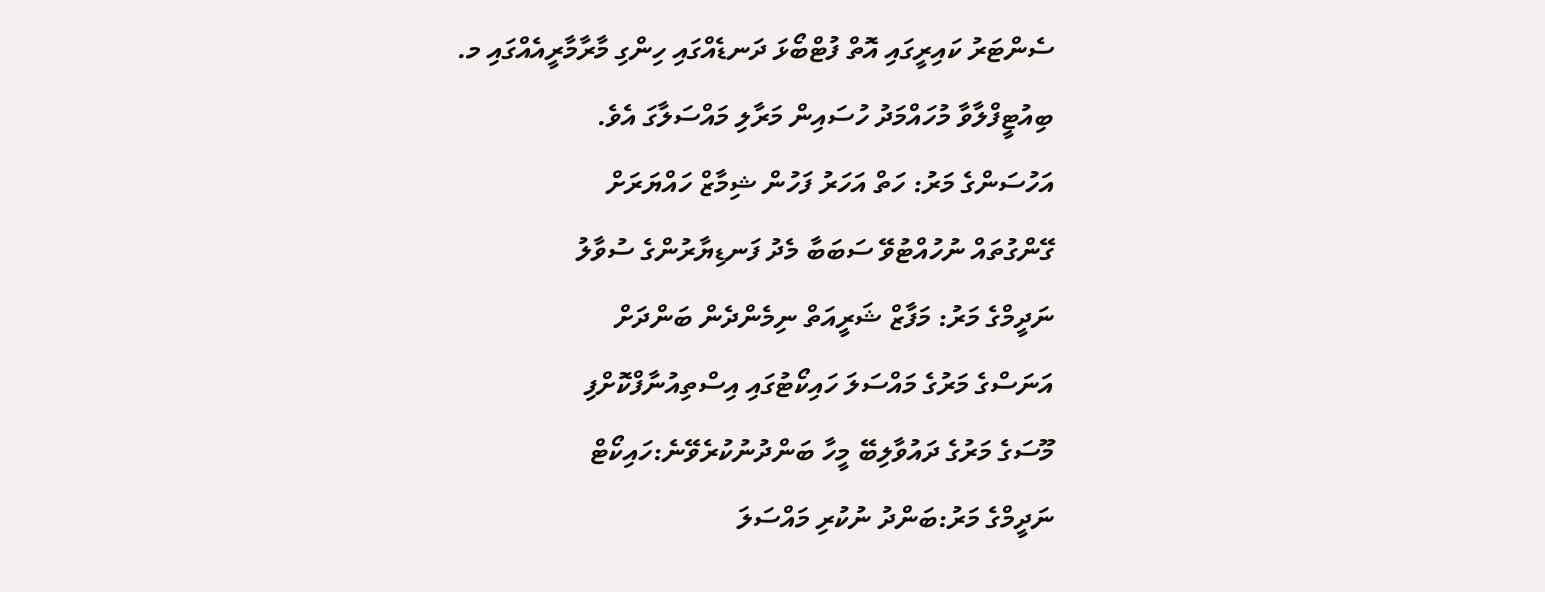ސެންޓަރު ކައިރީގައި އޮތް ފުޓްބޯޅަ ދަނޑެއްގައި ހިންގި މާރާމާރީއެއްގައި މ. ބިއުޓީފްލާވާ މުހައްމަދު ހުސައިން މަރާލި މައްސަލާގަ އެވެ.
އަހުސަންގެ މަރު: ހަތް އަހަރު ފަހުން ޝިމާޒް ހައްޔަރަށް
ގޭންގުތައް ނުހުއްޓުވޭ ސަބަބާ މެދު ފަނޑިޔާރުންގެ ސުވާލު
ނަދީމްގެ މަރު: މަފާޒް ޝަރީއަތް ނިމެންދެން ބަންދަށް
އަނަސްގެ މަރުގެ މައްސަލަ ހައިކޯޓުގައި އިސްތިއުނާފްކޮށްފި
މޫސަގެ މަރުގެ ދައުވާލިބޭ މީހާ ބަންދުނުކުރެވޭނެ:ހައިކޯޓް
ނަދީމްގެ މަރު:ބަންދު ނުކުރި މައްސަލަ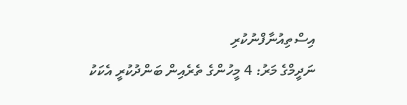އިސްތިއުނާފްނުކުރި
ނަދީމްގެ މަރު: 4 މީހުންގެ ތެރެއިން ބަންދުކުރީ އެކަކު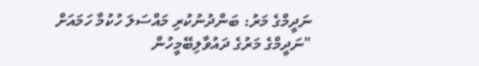ނަދީމްގެ މަރު: ބަންދުނުކުރި މައްސަލަ ހުކުމާ ހަމައަށް
"ނަދީމްގެ މަރުގެ ދައުވާލިބޭމީހުން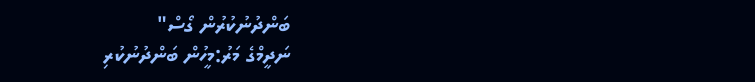ބަންދުނުކުރުން ގޯސް"
ނަދީމްގެ މަރު:މީހުން ބަންދުނުކުރި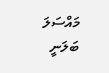މައްސަލަ ބަލަނީ